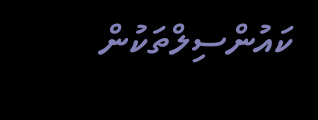ކައުންސިލްތަކުން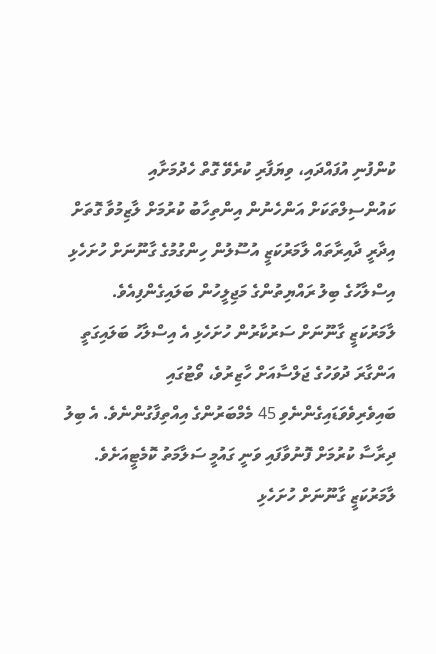ކުންފުނި އުފައްދައި، ވިޔަފާރި ކުރެވޭ ގޮތް ހެދުމަށާއި ކައުންސިލްތަކަށް އަންހެނުން އިންތިހާބު ކުރުމަށް ލާޒިމުވާ ގޮތަށް އިދާރީ ދާއިރާތައް ލާމަރުކަޒީ އުސޫލުން ހިންގުމުގެ ގާނޫނަށް ހުށަހެޅި އިސްލާހުގެ ބިލު ރައްޔިތުންގެ މަޖިލީހުން ބަލައިގެންފިއެވެ.
ލާމަރުކަޒީ ގާނޫނަށް ސަރުކާރުން ހުށަހެޅި އެ އިސްލާހު ބަލައިގަތީ އަންގާރަ ދުވަހުގެ ޖަލްސާއަށް ހާޒިރުވެ، ވޯޓުގައި ބައިވެރިވެވަޑައިގެންނެވި 45 މެމްބަރުންގެ އިއްތިފާގުންނެވެ. އެ ބިލު ދިރާސާ ކުރުމަށް ފޮނުވާފައި ވަނީ ގައުމީ ސަލާމަތު ކޮމެޓީއަށެވެ.
ލާމަރުކަޒީ ގާނޫނަށް ހުށަހެޅި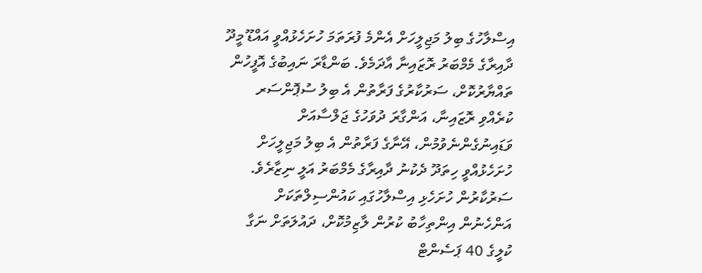އިސްލާހުގެ ބިލު މަޖިލީހަށް އެންމެ ފުރަތަމަ ހުށަހެޅުއްވީ އައްޑޫ މީދޫ ދާއިރާގެ މެމްބަރު ރޮޒައިނާ އާދަމެވެ. ބަންޑާރަ ނައިބުގެ އޮފީހުން ތައްޔާރުކޮށް، ސަރުކާރުގެ ފަރާތުން އެ ބިލު ސުޕޮންސަރ ކުރެއްވި ރޮޒައިނާ، އަންގާރަ ދުވަހުގެ ޖަލްސާއަށް ވަޑައިނުގެންނެވުމުން، އޭނާގެ ފަރާތުން އެ ބިލު މަޖިލީހަށް ހުށަހެޅުއްވީ ހިތަދޫ ދެކުނު ދާއިރާގެ މެމްބަރު އަލީ ނިޒާރެވެ.
ސަރުކާރުން ހުށަހެޅި އިސްލާހުގައި ކައުންސިލްތަކަށް އަންހެނުން އިންތިހާބު ކުރުން ލާޒިމުކޮށް، ދައުލަތަށް ނަގާ ކުލީގެ 40 ޕަސެންޓް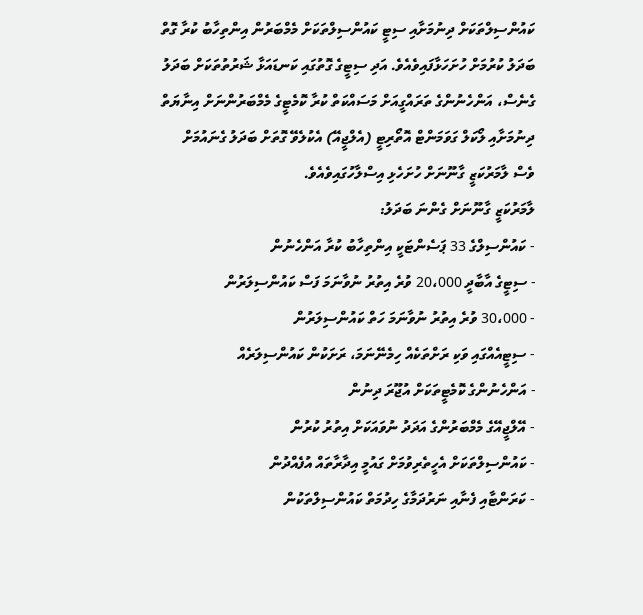ކައުންސިލްތަކަށް ދިނުމަށާއި ސިޓީ ކައުންސިލްތަކަށް މެމްބަރުން އިންތިހާބު ކުރާ ގޮތް ބަދަލު ކުރުމަށް ހުށަހަޅާފައިވެއެވެ. އަދި ސިޓީގެ ގޮތުގައި ކަނޑައަޅާ ޝަރުތުތަކަށް ބަދަލު ގެނެސް، އަންހެނުންގެ ތަރައްގީއަށް މަސައްކަތް ކުރާ ކޮމެޓީގެ މެމްބަރުންނަށް އިނާޔަތް ދިނުމަށާއި ލޯކަލް ގަވަމަންޓް އޮތޯރިޓީ (އެލްޖީއޭ) އެކުލެވޭ ގޮތަށް ބަދަލު ގެނައުމަށް ވެސް ލާމަރުކަޒީ ގާނޫނަށް ހުށަހެޅި އިސްލާހުގައިވެއެވެ.
ލާމަރުކަޒީ ގާނޫނަށް ގެންނަ ބަދަލު:
- ކައުންސިލްގެ 33 ޕަސެންޓަކީ އިންތިހާބު ކުރާ އަންހެނުން
- ސިޓީގެ އާބާދީ 20،000 ވުރެ އިތުރު ނުވާނަމަ ފަސް ކައުންސިލަރުން
- 30،000 ވުރެ އިތުރު ނުވާނަމަ ހަތް ކައުންސިލަރުން
- ސިޓީއެއްގައި ވަކި ރަށްތަކެއް ހިމެނޭނަމަ، ރަށަކުން ކައުންސިލަރެއް
- އަންހެނުންގެ ކޮމެޓީތަކަށް އުޖޫރަ ދިނުން
- އޭލްޖީއޭގެ މެމްބަރުންގެ އަދަދު ނުވައަކަށް އިތުރު ކުރުން
- ކައުންސިލްތަކަށް އެހީތެރިވުމަށް ގައުމީ އިދާރާތައް އުފެއްދުން
- ކަރަންޓާއި ފެނާއި ނަރުދަމާގެ ހިދުމަތް ކައުންސިލްތަކުން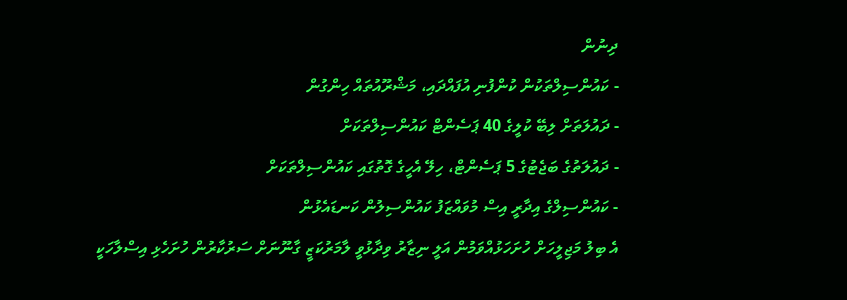ދިނުން
- ކައުންސިލްތަކުން ކުންފުނި އުފައްދައި، މަޝްރޫއުތައް ހިންގުން
- ދައުލަތަށް ލިބޭ ކުލީގެ 40 ޕަސެންޓް ކައުންސިލްތަކަށް
- ދައުލަތުގެ ބަޖެޓުގެ 5 ޕަސެންޓް، ހިލޭ އެހީގެ ގޮތުގައި ކައުންސިލްތަކަށް
- ކައުންސިލްގެ އިދާރީ އިސް މުވައްޒަފު ކައުންސިލުން ކަނޑައެޅުން
އެ ބިލު މަޖިލީހަށް ހުށަހަޅުއްވަމުން އަލީ ނިޒާރު ވިދާޅުވީ ލާމަރުކަޒީ ގާނޫނަށް ސަރުކާރުން ހުށަހެޅި އިސްލާހަކީ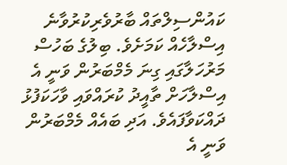ކައުންސިލްތައް ބާރުވެރިކުރުވާނެ އިސްލާހެއް ކަމަށެވެ. ބިލުގެ ބަހުސް މަރުހަލާގައި ގިނަ މެމްބަރުން ވަނީ އެ އިސްލާހަށް ތާއީދު ކުރައްވައި ވާހަކަފުޅު ދައްކަވާފައެވެ. އަދި ބައެއް މެމްބަރުން ވަނީ އެ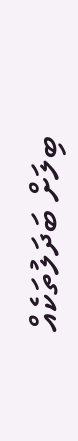ބިލަށް ބަދަލުތަކެއް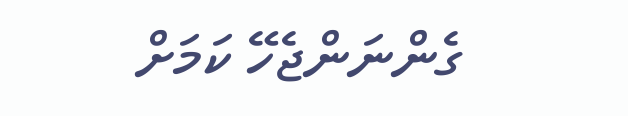ގެންނަންޖެހޭ ކަމަށް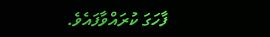ފާހަގަ ކުރައްވާފައެވެ.